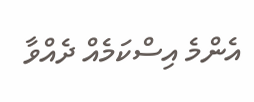އެންމެ އިސްކަމެއް ދެއްވާ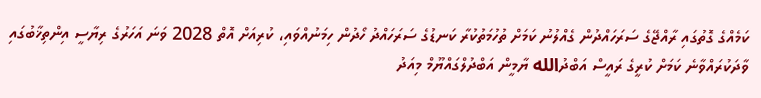ކަމެއްގެ ގޮތުގައި ރާއްޖޭގެ ސަރަހައްދުން ގެއްލުނު ކަމަށް ތުހުމަތުކުރާ ކަނޑުގެ ސަރަހައްދު ހޯދުން ހިމަނުއްވައި، ކުރިއަށް އޮތް 2028 ވަނަ އަހަރުގެ ރިޔާސީ އިންތިޚާބުގައި ވާދަކުރައްވާނެ ކަމަށް ކުރީގެ ރައީސް އަބްދުالله ޔާމީން އަބްދުލްގައްޔޫމް މިއަދު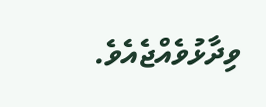ވިދާޅުވެއްޖެއެވެ.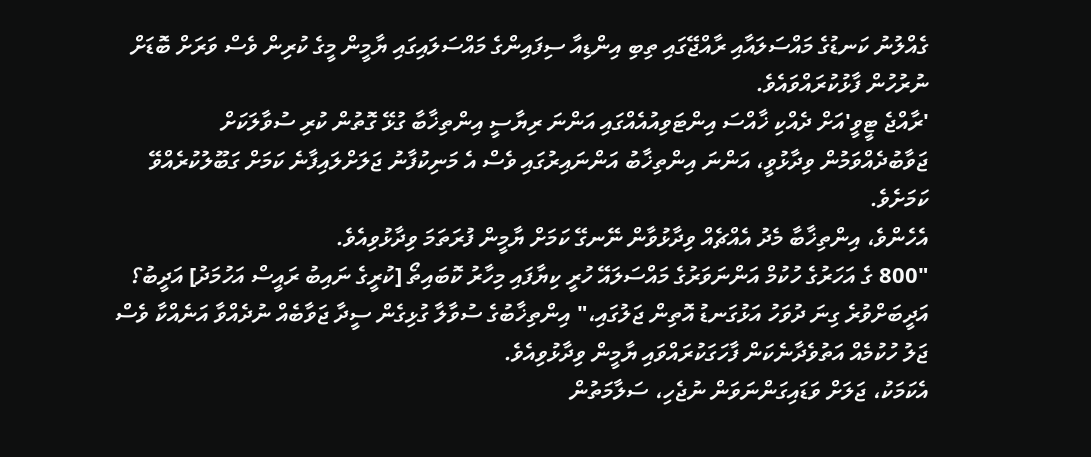ގެއްލުނު ކަނޑުގެ މައްސަލައާއި ރާއްޖޭގައި ތިބި އިންޑިއާ ސިފައިންގެ މައްސަލައިގައި ޔާމީން މީގެ ކުރިން ވެސް ވަރަށް ބޮޑަށް ނުރުހުން ފާޅުކުރައްވައެވެ.
'ރާއްޖެ ޓީވީ'އަށް ދެއްކި ޚާއްސަ އިންޓަވިއުއެއްގައި އަންނަ ރިޔާސީ އިންތިޚާބާ ގުޅޭ ގޮތުން ކުރި ސުވާލަކަށް ޖަވާބުދެއްވަމުން ވިދާޅުވީ، އަންނަ އިންތިޚާބު އަންނައިރުގައި ވެސް އެ މަނިކުފާނު ޖަލަށްލައިފާނެ ކަމަށް ގަބޫލުކުރެއްވޭ ކަމަށެވެ.
އެހެންވެ، އިންތިޚާބާ މެދު އެއްޗެއް ވިދާޅުވާން ނޭނގޭ ކަމަށް ޔާމީން ފުރަތަމަ ވިދާޅުވިއެވެ.
"800 ގެ އަހަރުގެ ހުކުމް އަންނަވަރުގެ މައްސަލައޭ ހުރީ ކިޔާފައި މިހާރު ކޮބައިތޯ [ކުރީގެ ނައިބު ރައީސް އަހުމަދު] އަދީބު؟ އަދީބަށްވުރެ ގިނަ ދުވަހު އަޅުގަނޑު އޮތިން ޖަލުގައި،" އިންތިޚާބުގެ ސުވާލާ ގުޅިގެން ސީދާ ޖަވާބެއް ނުދެއްވާ އަނެއްކާ ވެސް ޖަލު ހުކުމެއް އަތުވެދާނެކަން ފާހަގަކުރައްވައި ޔާމީން ވިދާޅުވިއެވެ.
އެކަމަކު، ޖަލަށް ވަޑައިގަންނަވަން ނުޖެހި، ސަލާމަތުން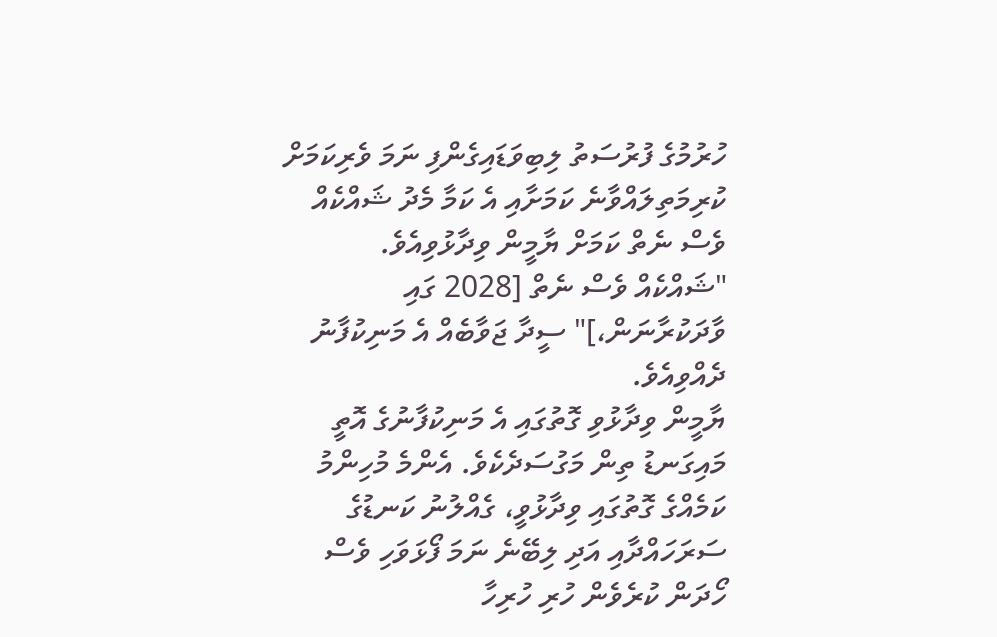ހުރުމުގެ ފުރުސަތު ލިބިވަޑައިގެންފި ނަމަ ވެރިކަމަށް ކުރިމަތިލައްވާނެ ކަމަށާއި އެ ކަމާ މެދު ޝައްކެއް ވެސް ނެތް ކަމަށް ޔާމީން ވިދާޅުވިއެވެ.
"ޝައްކެއް ވެސް ނެތް [2028 ގައި ވާދަކުރާނަން،]" ސީދާ ޖަވާބެއް އެ މަނިކުފާނު ދެއްވިއެވެ.
ޔާމީން ވިދާޅުވި ގޮތުގައި އެ މަނިކުފާނުގެ އޮތީ މައިގަނޑު ތިން މަގުސަދެކެވެ. އެންމެ މުހިންމު ކަމެއްގެ ގޮތުގައި ވިދާޅުވީ، ގެއްލުނު ކަނޑުގެ ސަރަހައްދާއި އަދި ލިބޭނެ ނަމަ ފޯޅަވަހި ވެސް ހޯދަން ކުރެވެން ހުރި ހުރިހާ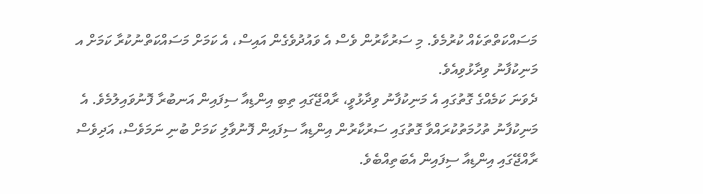މަސައްކަތްތަކެއް ކުރުމެވެ. މި ސަރުކާރުން ވެސް އެ ވައުދުވެގެން އައިސް، އެ ކަމަށް މަސައްކަތްނުކުރާ ކަމަށް އ މަނިކުފާނު ވިދާޅުވިއެވެ.
ދެވަނަ ކަމެއްގެ ގޮތުގައި އެ މަނިކުފާނު ވިދާޅުވީ، ރާއްޖޭގައި ތިބި އިންޑިއާ ސިފައިން އަނބުރާ ފޮނުވައިލުމެވެ. އެ މަނިކުފާނު ތުހުމަތުކުރައްވާ ގޮތުގައި ސަރުކާރުން އިންޑިއާ ސިފައިން ފޮނުވާލި ކަމަށް ބުނި ނަމަވެސް، އަދިވެސް ރާއްޖޭގައި އިންޑިއާ ސިފައިން އެބަތިއްބެވެ.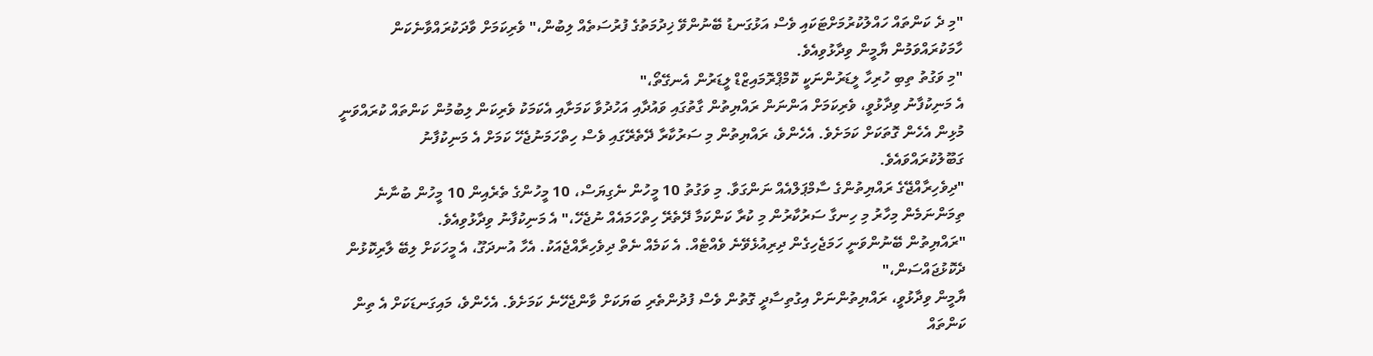"މި ދެ ކަންތައް ހައްލުކުރުމަށްޓަކައި ވެސް އަޅުގަނޑު ބޭނުންވޭ ޚިދުމަތުގެ ފުރުސަތެއް ލިބުން،" ވެރިކަމަށް ވާދަކުރައްވާނެކަން ހާމަކުރައްވަމުން ޔާމީން ވިދާޅުވިއެވެ.
"މި ވަގުތު ތިބި ހުރިހާ ލީޑަރުންނަކީ ކޮމްޕްރޮމައިޒްޑް ލީޑަރުން އެނގޭތޯ،"
އެ މަނިކުފާނު ވިދާޅުވީ، ވެރިކަމަށް އަންނަން ރައްޔިތުން ގާތުގައި ވައުދާއި އަހުދުވާ ކަމަށާއި އެކަމަކު ވެރިކަން ލިބުމުން ކަންތައް ކުރައްވަނީ މުޅިން އެހެން ގޮތަކަށް ކަމަށެވެ. އެހެންވެ، ރައްޔިތުން މި ސަރުކާރާ ދޭތެރޭގައި ވެސް ހިތްހަމަނުޖެހޭ ކަމަށް އެ މަނިކުފާނު ގަބޫލުކުރައްވައެވެ.
"ދިވެހިރާއްޖޭގެ ރައްޔިތުންގެ ސާމްޕަލްއެއް ނަންގަވާ. މި ވަގުތު 10 މީހުން ނެގިޔަސް، 10 މީހުންގެ ތެރެއިން 10 މީހުން ބުނާނެ ތިމަންނަމެން މިހާރު މި ހިނގާ ސަރުކާރުން މި ކުރާ ކަންކަމާ ދޭތެރޭ ހިތްހަމައެއް ނުޖެހޭ،" އެ މަނިކުފާނު ވިދާޅުވިއެވެ.
"ރައްޔިތުން ބޭނުންވަނީ ހަމަޖެހިގެން ދިރިއުޅެވޭނެ ވެއްޓެއް. އެ ކަމެއް ނެތް ދިވެހިރާއްޖެއަކު. އެހާ އުނދަގޫ، އެ މީހަކަށް ލިބޭ ލާރިކޮޅުން ދެކޮޅުޖައްސަން،"
ޔާމީން ވިދާޅުވީ، ރައްޔިތުންނަށް އިގުތިސާދީ ގޮތުން ވެސް ފުދުންތެރި ބަޔަކަށް ވާންޖެހޭނެ ކަމަށެވެ. އެހެންވެ، މައިގަނޑަކަށް އެ ތިން ކަންތައް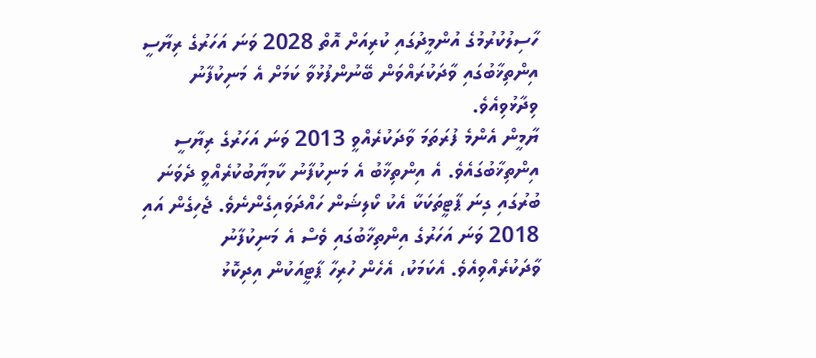ހާސިލުކުރުމުގެ އުންމީދުގައި ކުރިއަށް އޮތް 2028 ވަނަ އަހަރުގެ ރިޔާސީ އިންތިޚާބުގައި ވާދަކުރައްވަން ބޭނުންފުޅުވާ ކަމަށް އެ މަނިކުފާނު ވިދާޅުވިއެވެ.
ޔާމީން އެންމެ ފުރަތަމަ ވާދަކުރެއްވީ 2013 ވަނަ އަހަރުގެ ރިޔާސީ އިންތިޚާބުގައެވެ. އެ އިންތިޚާބު އެ މަނިކުފާނު ކާމިޔާބުކުރެއްވީ ދެވަނަ ބުރުގައި ގިނަ ޕާޓީތަކަކާ އެކު ކޯލިޝަން ހައްދަވައިގެންނެވެ. ޖެހިގެން އައި 2018 ވަނަ އަހަރުގެ އިންތިޚާބުގައި ވެސް އެ މަނިކުފާނު ވާދަކުރެއްވިއެވެ. އެކަމަކު، އެހެން ހުރިހާ ޕާޓީއަކުން އިދިކޮޅު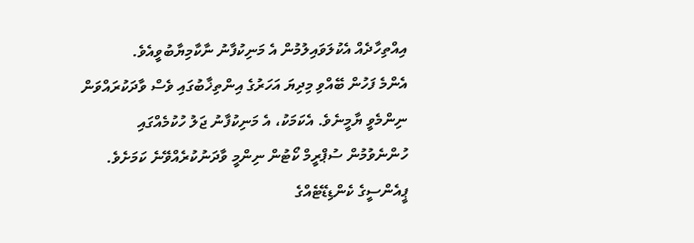އިއްތިހާދެއް އެކުލަވައިލުމުން އެ މަނިކުފާނު ނާކާމިޔާބުވީއެވެ.
އެންމެ ފަހުން ބޭއްވި މިދިޔަ އަހަރުގެ އިންތިޚާބުގައި ވެސް ވާދަކުރައްވަން ނިންމެވީ ޔާމީނެވެ. އެކަމަކު، އެ މަނިކުފާނު ޖަލު ހުކުމެއްގައި ހުންނެވުމުން ސުޕްރީމް ކޯޓުން ނިންމީ ވާދަނުކުރެއްވޭނެ ކަމަށެވެ.
ޕީއެންސީގެ ކެންޑިޑޭޓެއްގެ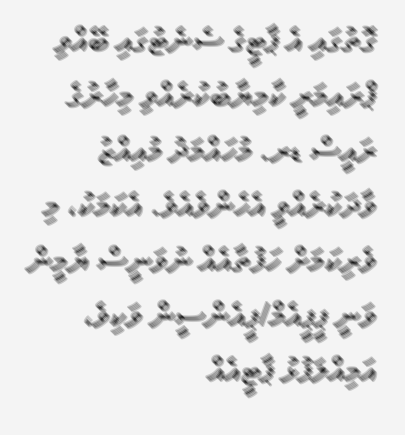ގޮތުގައި އެ ޕާޓީގެ ސެނެޓުގައި ބޭއްވި ޕްރައިމަރީ ކާމިޔާބުކުރެއްވި މިހާރުގެ ރައީސް ޑރ. މުހައްމަދު މުއިއްޒު ވާދަކުރެއްވީ އެހެންވެއެވެ. އެކަމަކު، މި ވެރިކަމަށް ހަފުތާއެއް ނުވަނީސް ޔާމީން ވަނީ ޕީޕީއެމް/ޕީއެންސީން ވަކިވެ، އަމިއްލަފުޅު ޕާޓީއެއް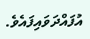އުފައްދަވައިފައެވެ.